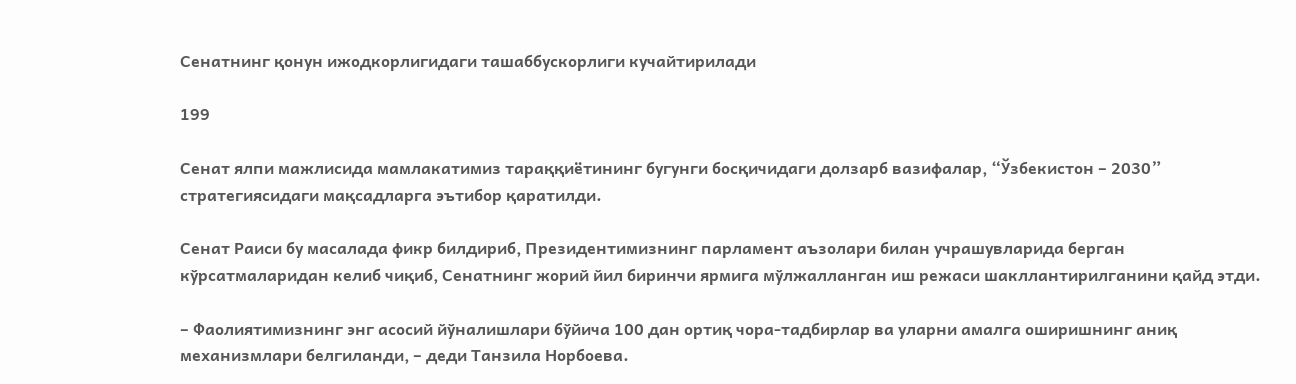Сенатнинг қонун ижодкорлигидаги ташаббускорлиги кучайтирилади

199

Сенат ялпи мажлисида мамлакатимиз тараққиётининг бугунги босқичидаги долзарб вазифалар, “Ўзбекистон – 2030” стратегиясидаги мақсадларга эътибор қаратилди.

Сенат Раиси бу масалада фикр билдириб, Президентимизнинг парламент аъзолари билан учрашувларида берган кўрсатмаларидан келиб чиқиб, Сенатнинг жорий йил биринчи ярмига мўлжалланган иш режаси шакллантирилганини қайд этди.

– Фаолиятимизнинг энг асосий йўналишлари бўйича 100 дан ортиқ чора-тадбирлар ва уларни амалга оширишнинг аниқ механизмлари белгиланди, – деди Танзила Норбоева.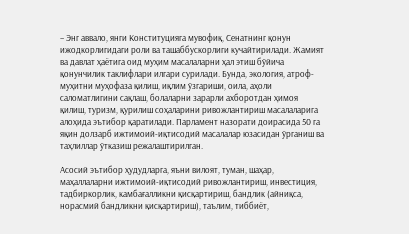– Энг аввало, янги Конституцияга мувофиқ, Сенатнинг қонун ижодкорлигидаги роли ва ташаббускорлиги кучайтирилади. Жамият ва давлат ҳаётига оид муҳим масалаларни ҳал этиш бўйича қонунчилик таклифлари илгари сурилади. Бунда, экология, атроф-муҳитни муҳофаза қилиш, иқлим ўзгариши, оила, аҳоли саломатлигини сақлаш, болаларни зарарли ахборотдан ҳимоя қилиш, туризм, қурилиш соҳаларини ривожлантириш масалаларига алоҳида эътибор қаратилади. Парламент назорати доирасида 50 га яқин долзарб ижтимоий-иқтисодий масалалар юзасидан ўрганиш ва таҳлиллар ўтказиш режалаштирилган.

Асосий эътибор ҳудудларга, яъни вилоят, туман, шаҳар, маҳаллаларни ижтимоий-иқтисодий ривожлантириш, инвестиция, тадбиркорлик, камбағалликни қисқартириш, бандлик (айниқса, норасмий бандликни қисқартириш), таълим, тиббиёт,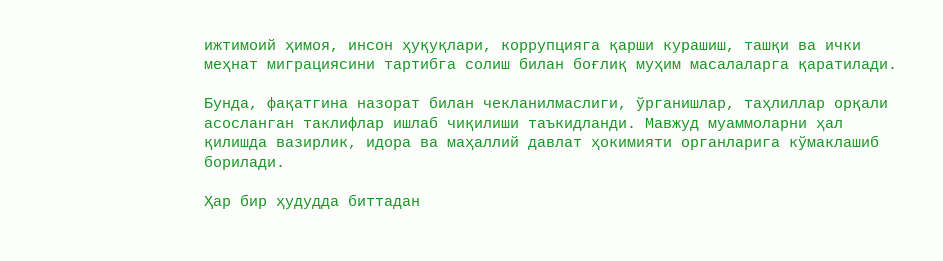ижтимоий ҳимоя, инсон ҳуқуқлари, коррупцияга қарши курашиш, ташқи ва ички меҳнат миграциясини тартибга солиш билан боғлиқ муҳим масалаларга қаратилади.

Бунда, фақатгина назорат билан чекланилмаслиги, ўрганишлар, таҳлиллар орқали асосланган таклифлар ишлаб чиқилиши таъкидланди. Мавжуд муаммоларни ҳал қилишда вазирлик, идора ва маҳаллий давлат ҳокимияти органларига кўмаклашиб борилади.

Ҳар бир ҳудудда биттадан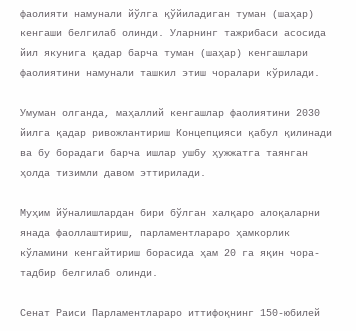фаолияти намунали йўлга қўйиладиган туман (шаҳар) кенгаши белгилаб олинди. Уларнинг тажрибаси асосида йил якунига қадар барча туман (шаҳар) кенгашлари фаолиятини намунали ташкил этиш чоралари кўрилади.

Умуман олганда, маҳаллий кенгашлар фаолиятини 2030 йилга қадар ривожлантириш Концепцияси қабул қилинади ва бу борадаги барча ишлар ушбу ҳужжатга таянган ҳолда тизимли давом эттирилади.

Муҳим йўналишлардан бири бўлган халқаро алоқаларни янада фаоллаштириш, парламентлараро ҳамкорлик кўламини кенгайтириш борасида ҳам 20 га яқин чора-тадбир белгилаб олинди.

Сенат Раиси Парламентлараро иттифоқнинг 150-юбилей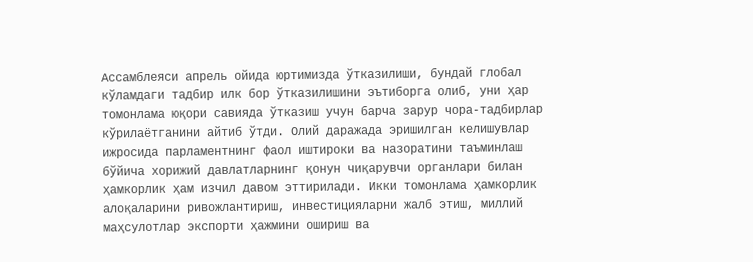Ассамблеяси апрель ойида юртимизда ўтказилиши, бундай глобал кўламдаги тадбир илк бор ўтказилишини эътиборга олиб, уни ҳар томонлама юқори савияда ўтказиш учун барча зарур чора-тадбирлар кўрилаётганини айтиб ўтди. Олий даражада эришилган келишувлар ижросида парламентнинг фаол иштироки ва назоратини таъминлаш бўйича хорижий давлатларнинг қонун чиқарувчи органлари билан ҳамкорлик ҳам изчил давом эттирилади. Икки томонлама ҳамкорлик алоқаларини ривожлантириш, инвестицияларни жалб этиш, миллий маҳсулотлар экспорти ҳажмини ошириш ва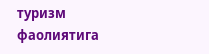туризм фаолиятига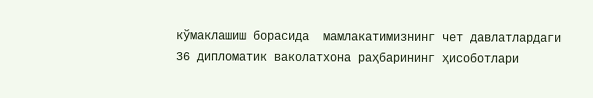кўмаклашиш борасида  мамлакатимизнинг чет давлатлардаги 36 дипломатик ваколатхона раҳбарининг ҳисоботлари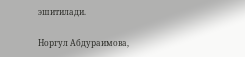эшитилади.

Норгул Абдураимова,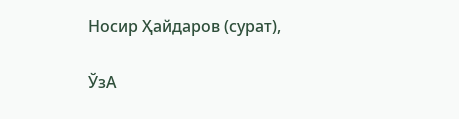Носир Ҳайдаров (сурат),

ЎзА